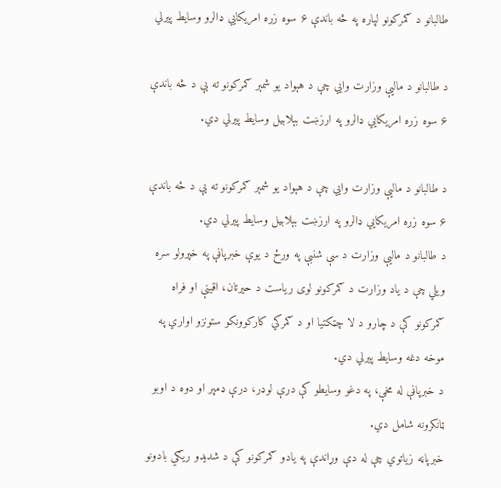طالبانو د ګمرکونو لپاره په څه باندې ۶ سوه زره امریکایي ډالرو وسایط پیرلي

د طالبانو د مالیې وزارت وایي چې د هېواد یو شمېر ګمرکونو ته یې د څه باندې ۶ سوه زره امریکایي ډالرو په ارزښت بېلابیل وسایط پیرلي دي.

د طالبانو د مالیې وزارت وایي چې د هېواد یو شمېر ګمرکونو ته یې د څه باندې ۶ سوه زره امریکایي ډالرو په ارزښت بېلابیل وسایط پیرلي دي.
د طالبانو د مالیې وزارت د سې شنبې په ورځ د یوې خبرپاڼې په خپرولو سره ویلي چې د یاد وزارت د ګمرکونو لوی ریاست د حیرتان، اقینې او فراه ګمرکونو کې د چارو د لا چټکتیا او د ګمرکي کارکوونکو ستونزو اواري په موخه دغه وسایط پیرلي دي.
د خبرپاڼې له مخې، په دغو وسایطو کې درې لوډر، درې ډمپر او دوه د اوبو ټانکرونه شامل دي.
خبرپاڼه زیاتوي چې له دې وړاندې په یادو ګمرکونو کې د شدیدو ریګي بادونو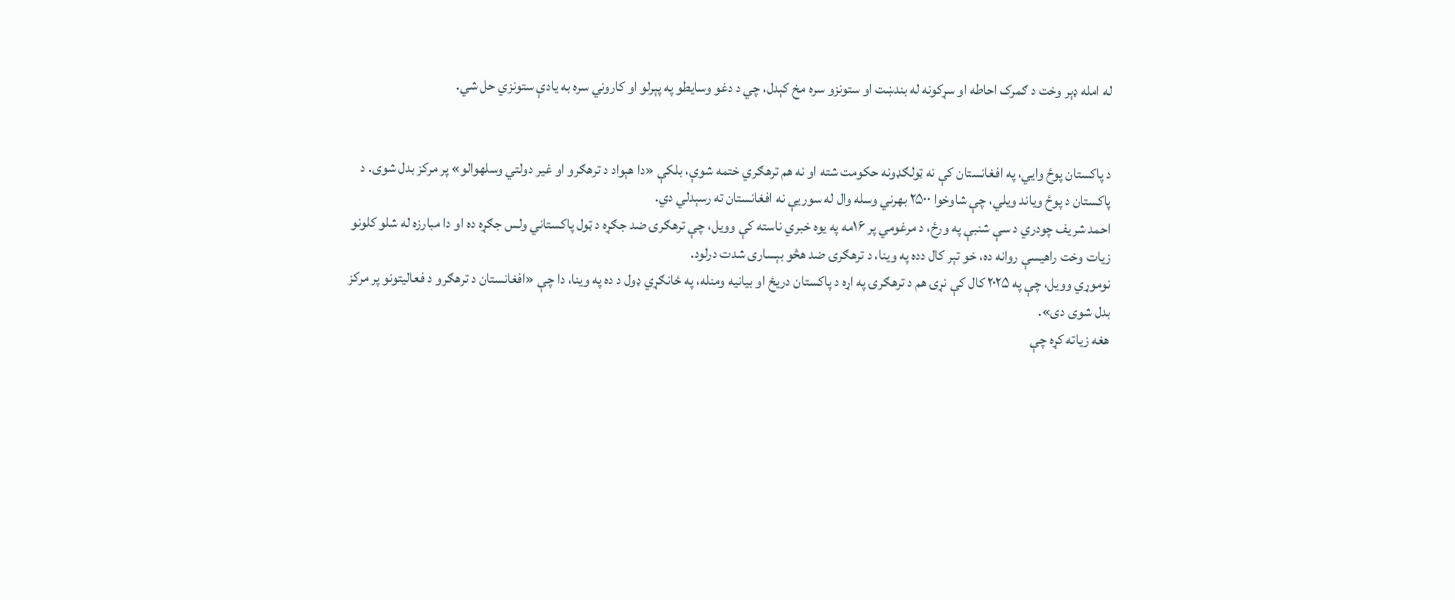له امله ډېر وخت د ګمرک احاطه او سړکونه له بندښت او ستونزو سره مخ کېدل، چي د دغو وسایطو په پېرلو او کاروني سره به یادې ستونزي حل شي.


د پاکستان پوځ وايي، په افغانستان کې نه ټولګډونه حکومت شته او نه هم ترهګري ختمه شوې، بلکې «دا هېواد د ترهګرو او غیر دولتي وسلهوالو» پر مرکز بدل شوی. د پاکستان د پوځ ویاند ویلي، چې شاوخوا ۲۵۰۰ بهرني وسله وال له سوریې نه افغانستان ته رسېدلي دي.
احمد شریف چودري د سې شنبې په ورځ، د مرغومي پر ۱۶مه په یوه خبري ناسته کې وویل، چې ترهګرۍ ضد جګړه د ټول پاکستاني ولس جګړه ده او دا مبارزه له شلو کلونو زیات وخت راهیسې روانه ده، خو تېر کال دده په وینا، د ترهګرۍ ضد هڅو بېساری شدت درلود.
نوموړي وویل، چې په ۲۰۲۵ کال کې نړۍ هم د ترهګرۍ په اړه د پاکستان دریځ او بیانیه ومنله، په ځانګړي ډول د ده په وینا، دا چې «افغانستان د ترهګرو د فعالیتونو پر مرکز بدل شوی دی».
هغه زیاته کړه چې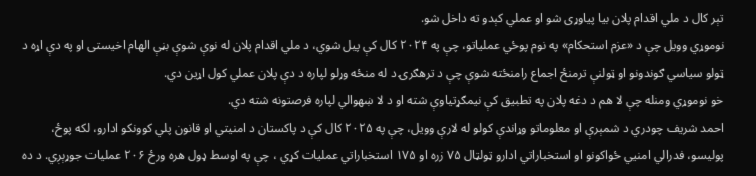تېر کال د ملي اقدام پلان بیا پیاوړی شو او عملي کېدو ته داخل شو.
نوموړي وویل چې د «عزم استحکام» په نوم پوځي عملیاتو، چې په ۲۰۲۴ کال کې پیل شوي، د ملي اقدام پلان له نوې شوې بڼې الهام اخیستی او په دې اړه د ټولو سیاسي ګوندونو او ټولنې ترمنځ اجماع رامنځته شوې چې د ترهګرۍ د له منځه وړلو لپاره د دې پلان عملي کول اړین دي.
خو نوموړي ومنله چې لا هم د دغه پلان په تطبیق کې نیمګړتیاوې شته او د لا ښهوالي لپاره فرصتونه شته دي.
احمد شریف چودري د شمېرې او معلوماتو وړاندې کولو له لارې وویل، چې په ۲۰۲۵ کال کې د پاکستان د امنیتي او قانون پلي کوونکو ادارو، لکه پوځ، پولیسو، فدرالي امنیي ځواکونو او استخباراتي ادارو ټولټال ۷۵ زره او ۱۷۵ استخباراتي عملیات کړي ، چې په اوسط ډول هره ورځ ۲۰۶ عملیات جوړېږي. د ده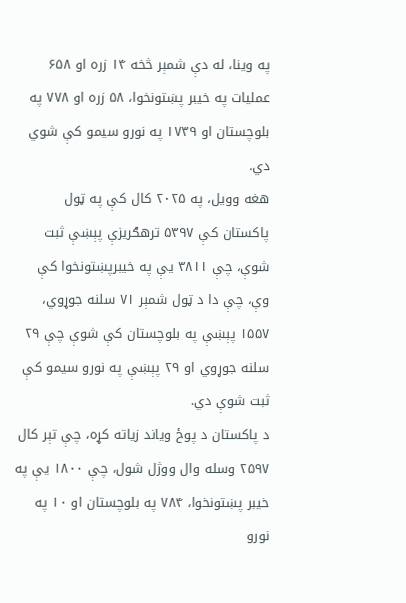په وینا، له دې شمېر څخه ۱۴ زره او ۶۵۸ عملیات په خیبر پښتونخوا، ۵۸ زره او ۷۷۸ په بلوچستان او ۱۷۳۹ په نورو سیمو کې شوي دي.
هغه وویل، په ۲۰۲۵ کال کې په ټول پاکستان کې ۵۳۹۷ ترهګریزې پېښې ثبت شوې، چې ۳۸۱۱ یې په خیبرپښتونخوا کې وې، چې دا د ټول شمېر ۷۱ سلنه جوړوي، ۱۵۵۷ پېښې په بلوچستان کې شوې چې ۲۹ سلنه جوړوي او ۲۹ پېښې په نورو سیمو کې ثبت شوې دي.
د پاکستان د پوځ ویاند زیاته کړه، چې تېر کال ۲۵۹۷ وسله وال ووژل شول، چې ۱۸۰۰ یې په خیبر پښتونخوا، ۷۸۴ په بلوچستان او ۱۰ په نورو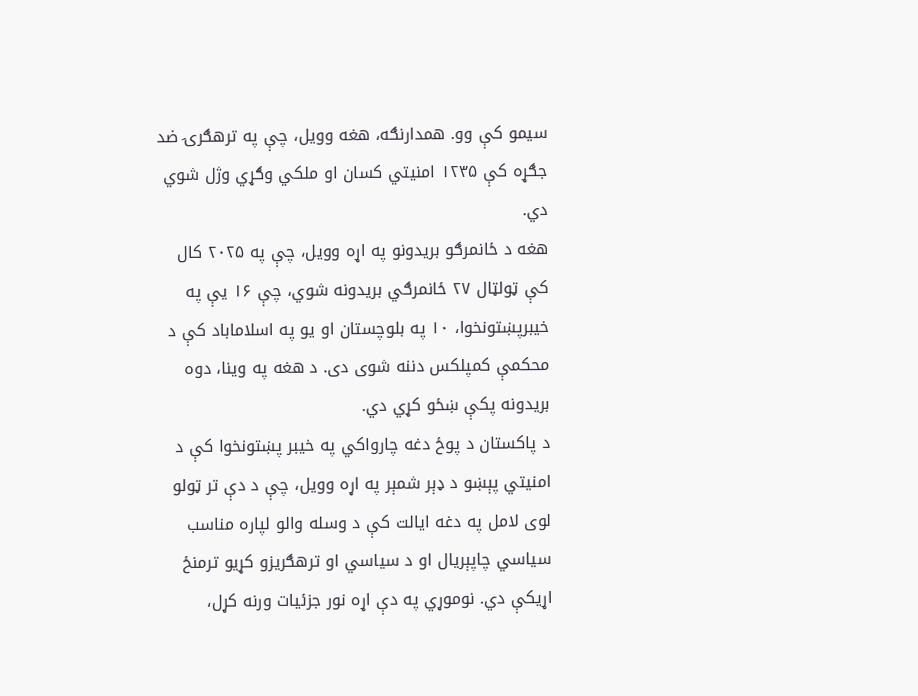سیمو کې وو. همدارنګه، هغه وویل، چې په ترهګرۍ ضد جګړه کې ۱۲۳۵ امنیتي کسان او ملکي وګړي وژل شوي دي.
هغه د ځانمرګو بریدونو په اړه وویل، چې په ۲۰۲۵ کال کې ټولټال ۲۷ ځانمرګي بریدونه شوي، چې ۱۶ یې په خیبرپښتونخوا، ۱۰ په بلوچستان او یو په اسلاماباد کې د محکمې کمپلکس دننه شوی دی. د هغه په وینا، دوه بریدونه پکې ښځو کړي دي.
د پاکستان د پوځ دغه چارواکي په خیبر پښتونخوا کې د امنیتي پېښو د ډېر شمېر په اړه وویل، چې د دې تر ټولو لوی لامل په دغه ایالت کې د وسله والو لپاره مناسب سیاسي چاپېریال او د سیاسي او ترهګریزو کړیو ترمنځ اړیکې دي. نوموړي په دې اړه نور جزئیات ورنه کړل،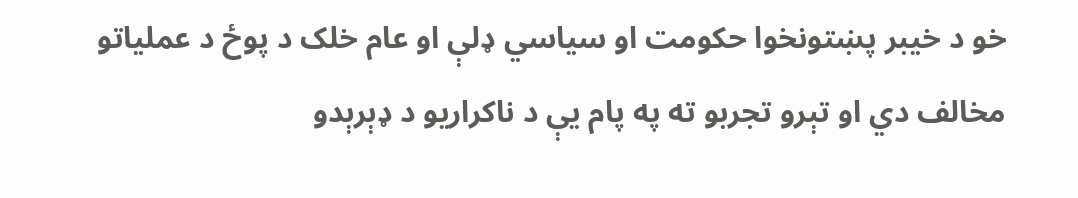خو د خیبر پښتونخوا حکومت او سیاسي ډلې او عام خلک د پوځ د عملیاتو مخالف دي او تېرو تجربو ته په پام یې د ناکراریو د ډېرېدو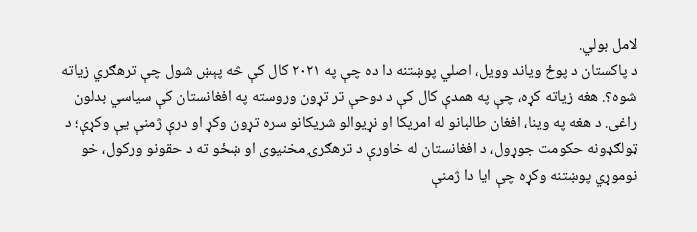لامل بولي.
د پاکستان د پوځ ویاند وویل، اصلي پوښتنه دا ده چې په ۲۰۲۱ کال کې څه پېښ شول چې ترهګري زیاته شوه؟. هغه زیاته کړه، چې په همدې کال کې د دوحې تر تړون وروسته په افغانستان کې سیاسي بدلون راغی. د هغه په وینا، افغان طالبانو له امریکا او نړیوالو شریکانو سره تړون وکړ او درې ژمنې یې وکړې؛ د ټولګډونه حکومت جوړول، د افغانستان له خاورې د ترهګرۍ مخنیوی او ښځو ته د حقونو ورکول، خو نوموړي پوښتنه وکړه چې ایا دا ژمنې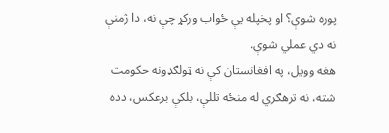پوره شوې؟ او پخپله یې ځواب ورکړ چې نه، دا ژمنې نه دي عملي شوې.
هغه وویل، په افغانستان کې نه ټولګډونه حکومت شته، نه ترهګري له منځه تللې، بلکې برعکس، دده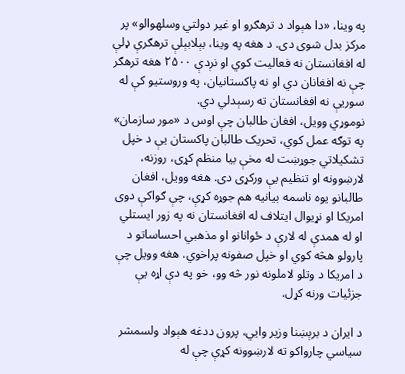په وینا، «دا هېواد د ترهګرو او غیر دولتي وسلهوالو» پر مرکز بدل شوی دی. د هغه په وینا، بېلابېلې ترهګرې ډلې له افغانستان نه فعالیت کوي او نږدې ۲۵۰۰ هغه ترهګر چې نه افغانان دي او نه پاکستانیان، په وروستیو کې له سوریې نه افغانستان ته رسېدلي دي.
نوموړي وویل، افغان طالبان چې اوس د «مور سازمان» په توګه عمل کوي، تحریک طالبان پاکستان یې د خپل تشکیلاتي جوړښت له مخې بیا منظم کړی، روزنه، لارښوونه او تنظیم یې ورکړی دی. هغه وویل، افغان طالبانو یوه ناسمه بیانیه هم جوړه کړې، چې ګواکې دوی امریکا او نړیوال ایتلاف له افغانستان نه په زور ایستلي او له همدې له لارې د ځوانانو او مذهبي احساساتو د پارولو هڅه کوي او خپل صفونه پراخوي. هغه وویل چې د امریکا د وتلو لاملونه نور څه وو، خو په دې اړه یې جزئیات ورنه کړل.

د ایران د برېښنا وزیر وايي، پرون ددغه هېواد ولسمشر سیاسي چارواکو ته لارښوونه کړې چې له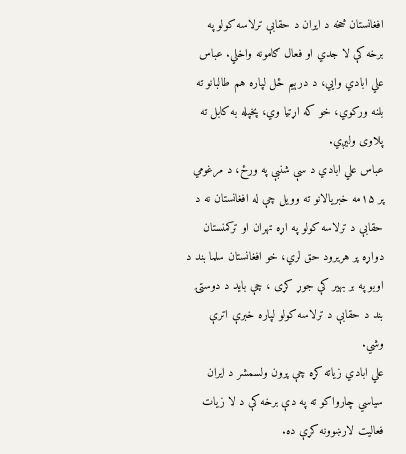افغانستان څخه د ایران د حقابې ترلاسه کولو په برخه کې لا جدي او فعال ګامونه واخلي. عباس علي ابادي وايي، د درېیم ځل لپاره هم طالبانو ته بلنه ورکوي، خو که اړتیا وي، پخپله به کابل ته پلاوی ولیږي.
عباس علي ابادي د سې شنبې په ورځ، د مرغومي پر ۱۵مه خبریالانو ته وویل چې له افغانستان نه د حقابې د ترلاسه کولو په اړه تهران او ترکمنستان دواړه پر هریرود حق لري، خو افغانستان سلما بند د اوبو په بر بهیر کې جوړ کړی ، چې باید د دوستۍ بند د حقابې د ترلاسه کولو لپاره خبرې اترې وشي.
علي ابادي زیاته کړه چې پرون ولسمشر د ایران سیاسي چارواکو ته په دې برخه کې د لا زیات فعالیت لارښوونه کړې ده.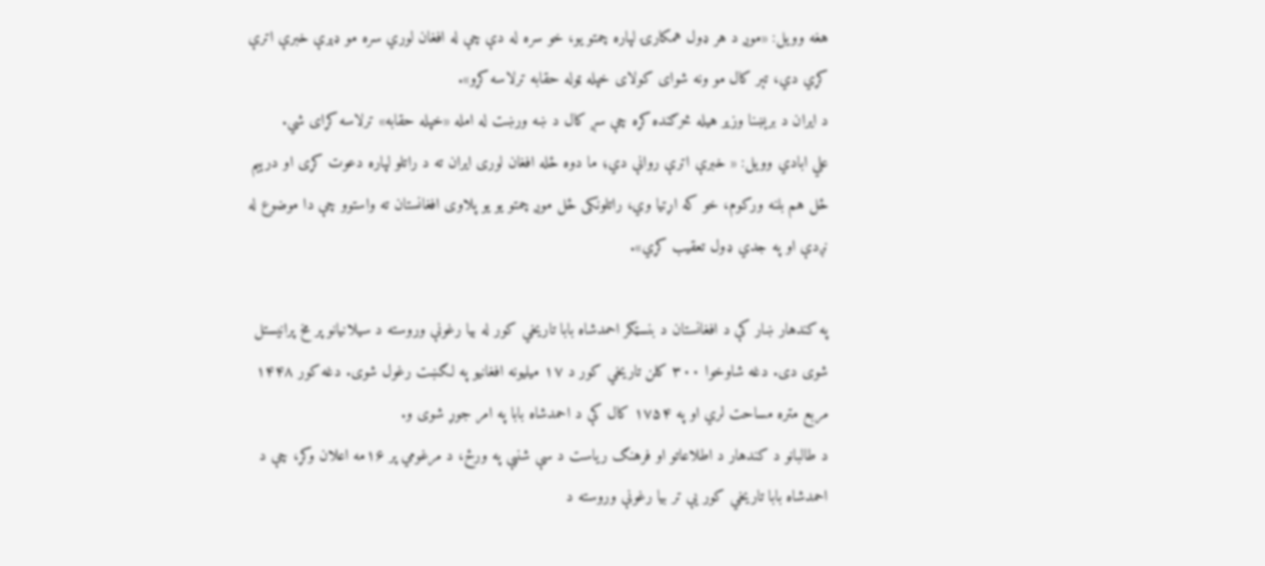هغه وویل: «موږ د هر ډول همکارۍ لپاره چمتو یو، خو سره له دې چې له افغان لوري سره مو ډېرې خبرې اترې کړي دي، تېر کال مو ونه شوای کولای خپله ټوله حقابه ترلاسه کړو».
د ایران د برېښنا وزیر هیله څرګنده کړه چې سږ کال د ښه ورښت له امله «خپله حقابه» ترلاسه کړای شي.
علي ابادي وویل: « خبرې اترې روانې دي؛ ما دوه ځله افغان لوری ایران ته د راتلو لپاره دعوت کړی او درېیم ځل هم بلنه ورکوم، خو که اړتیا وي، راتلونکی ځل موږ چمتو یو یو پلاوی افغانستان ته واستوو چې دا موضوع له نږدې او په جدي ډول تعقیب کړي».

په کندهار ښار کې د افغانستان د بنسټګر احمدشاه بابا تاریخي کور له بیا رغونې وروسته د سیلانیانو پر مخ پرانیستل شوی دی. دغه شاوخوا ۳۰۰ کلن تاریخي کور د ۱۷ میلیونه افغانیو په لګښت رغول شوی. دغه کور ۱۴۴۸ مربع متره مساحت لري او په ۱۷۵۴ کال کې د احمدشاه بابا په امر جوړ شوی و.
د طالبانو د کندهار د اطلاعاتو او فرهنګ ریاست د سې شنبې په ورځ، د مرغومي پر ۱۶مه اعلان وکړ، چې د احمدشاه بابا تاریخي کور یې تر بیا رغونې وروسته د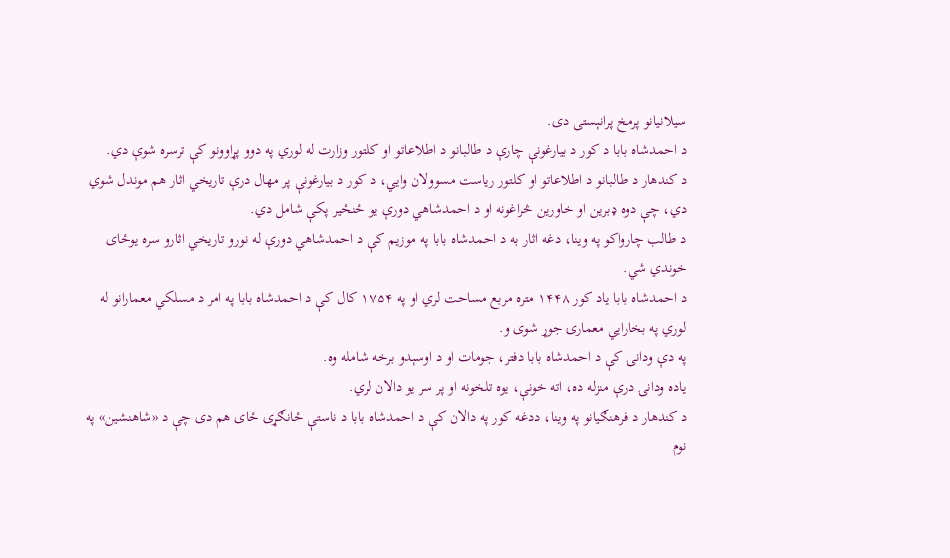سیلانیانو پرمخ پرانېستی دی.
د احمدشاه بابا د کور د بیارغونې چارې د طالبانو د اطلاعاتو او کلتور وزارت له لوري په دوو پړاوونو کې ترسره شوې دي.
د کندهار د طالبانو د اطلاعاتو او کلتور ریاست مسوولان وايي، د کور د بیارغونې پر مهال درې تاریخي اثار هم موندل شوي دي، چې دوه ډبرین او خاورین څراغونه او د احمدشاهي دورې یو ځنځیر پکې شامل دي.
د طالب چارواکو په وینا، دغه اثار به د احمدشاه بابا په موزیم کې د احمدشاهي دورې له نورو تاریخي اثارو سره یوځای خوندي شي.
د احمدشاه بابا یاد کور ۱۴۴۸ متره مربع مساحت لري او په ۱۷۵۴ کال کې د احمدشاه بابا په امر د مسلکي معمارانو له لوري په بخارایي معمارۍ جوړ شوی و.
په دې ودانۍ کې د احمدشاه بابا دفتر، جومات او د اوسېدو برخه شامله وه.
یاده ودانۍ درې منزله ده، اته خونې، یوه تلخونه او پر سر یو دالان لري.
د کندهار د فرهنګيانو په وینا، ددغه کور په دالان کې د احمدشاه بابا د ناستې ځانګړی ځای هم دی چې د «شاهنشین» په نوم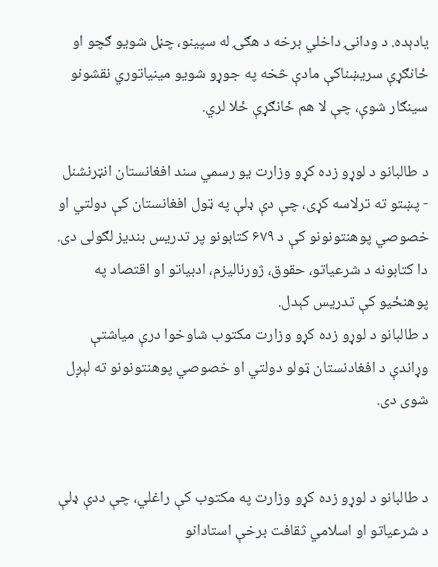یادېده. د ودانۍ داخلي برخه د هګۍ له سپینو، چڼل شویو ګچو او ځانګړې سریښناکې مادې څخه په جوړو شویو مینیاتوري نقشونو سینګار شوې، چې لا هم ځانګړې ځلا لري.

د طالبانو د لوړو زده کړو وزارت یو رسمي سند افغانستان انټرنشنل - پښتو ته ترلاسه کړی، چې دې ډلې په ټول افغانستان کې دولتي او خصوصي پوهنتونونو کې د ۶۷۹ کتابونو پر تدریس بندیز لګولی دی. دا کتابونه د شرعیاتو، حقوق، ژورنالیزم، ادبیاتو او اقتصاد په پوهنځیو کې تدریس کېدل.
د طالبانو د لوړو زده کړو وزارت مکتوب شاوخوا درې میاشتې وړاندې د افغادنستان ټولو دولتي او خصوصي پوهنتونونو ته لېږل شوی دی.


د طالبانو د لوړو زده کړو وزارت په مکتوب کې راغلي، چې ددې ډلې د شرعیاتو او اسلامي ثقافت برخې استادانو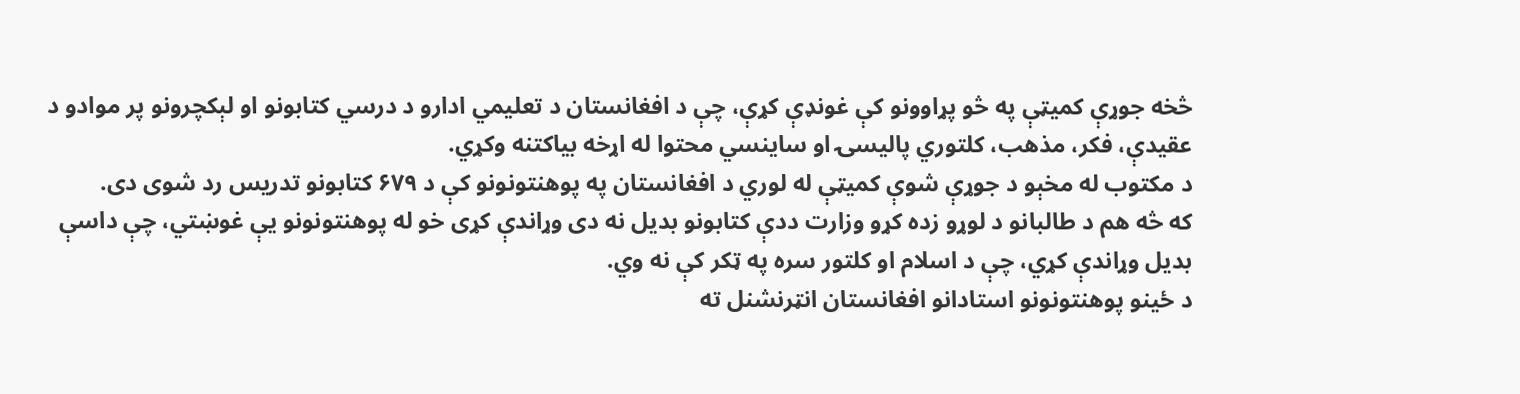څخه جوړې کمیټې په څو پړاوونو کې غونډې کړې، چې د افغانستان د تعلیمي ادارو د درسي کتابونو او لېکچرونو پر موادو د عقیدې، فکر، مذهب، کلتوري پالیسۍ او ساینسي محتوا له اړخه بیاکتنه وکړي.
د مکتوب له مخېو د جوړې شوې کمیټې له لوري د افغانستان په پوهنتونونو کې د ۶۷۹ کتابونو تدریس رد شوی دی.
که څه هم د طالبانو د لوړو زده کړو وزارت ددې کتابونو بدیل نه دی وړاندې کړی خو له پوهنتونونو یې غوښتي، چې داسې بدیل وړاندې کړي، چې د اسلام او کلتور سره په ټکر کې نه وي.
د ځینو پوهنتونونو استادانو افغانستان انټرنشنل ته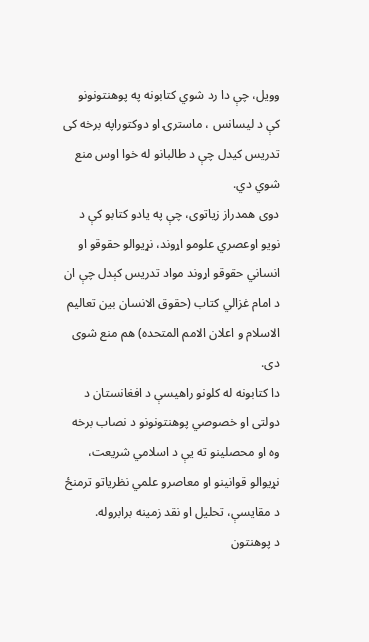وویل، چې دا رد شوي کتابونه په پوهنتونونو کې د لیسانس ، ماسترۍ او دوکتوراپه برخه کی تدریس کیدل چې د طالبانو له خوا اوس منع شوي دي.
دوی همدراز زیاتوی، چې په یادو کتابو کې د نويو اوعصري علومو اړوند، نړیوالو حقوقو او انساني حقوقو اړوند مواد تدریس کېدل چې ان د امام غزالي کتاب (حقوق الانسان بین تعالیم الاسلام و اعلان الامم المتحده) هم منع شوی دی.
دا کتابونه له کلونو راهیسې د افغانستان د دولتی او خصوصي پوهنتونونو د نصاب برخه وه او محصلینو ته یې د اسلامي شریعت، نړیوالو قوانینو او معاصرو علمي نظریاتو ترمنځ د مقایسې، تحلیل او نقد زمینه برابروله.
د پوهنتون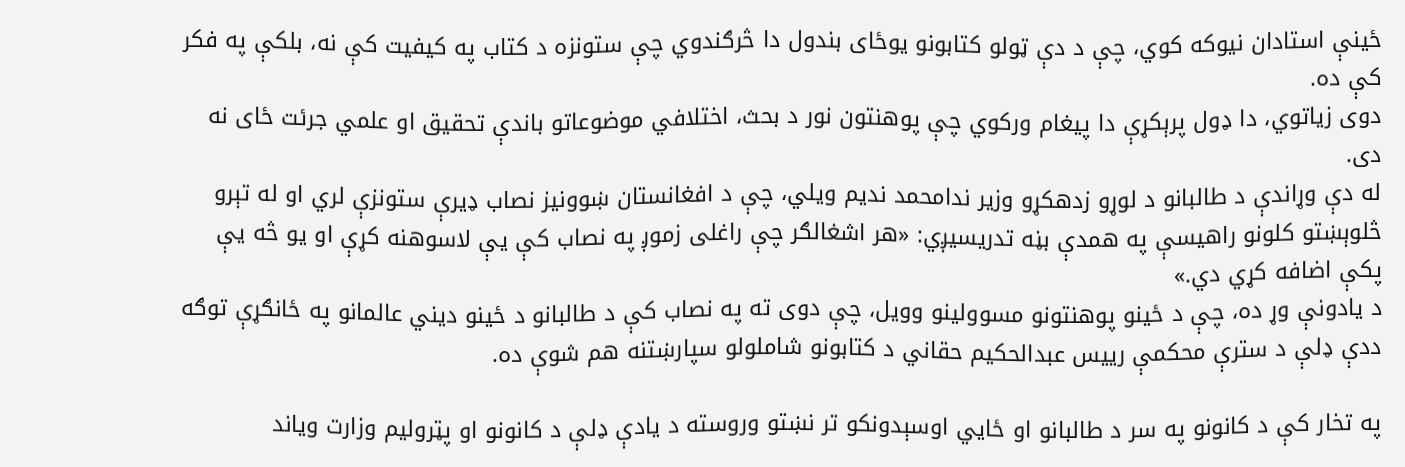ځینې استادان نیوکه کوي، چې د دې ټولو کتابونو یوځای بندول دا څرګندوي چې ستونزه د کتاب په کیفیت کې نه، بلکې په فکر کې ده.
دوی زیاتوي، دا ډول پرېکړې دا پیغام ورکوي چې پوهنتون نور د بحث، اختلافي موضوعاتو باندې تحقیق او علمي جرئت ځای نه دی.
له دې وړاندې د طالبانو د لوړو زدهکړو وزیر ندامحمد ندیم ویلي، چې د افغانستان ښوونیز نصاب ډیرې ستونزې لري او له تېرو څلوېښتو کلونو راهیسې په همدې بڼه تدریسیږي: «هر اشغالګر چې راغلی زموږ په نصاب کې یې لاسوهنه کړې او یو څه یې پکې اضافه کړي دي.»
د یادونې وړ ده، چې د ځینو پوهنتونو مسوولینو وویل، چې دوی ته په نصاب کې د طالبانو د ځینو دیني عالمانو په ځانګړې توګه ددې ډلې د سترې محکمې رییس عبدالحکیم حقاني د کتابونو شاملولو سپارښتنه هم شوې ده.

په تخار کې د کانونو په سر د طالبانو او ځایي اوسېدونکو تر نښتو وروسته د یادې ډلې د کانونو او پټرولیم وزارت ویاند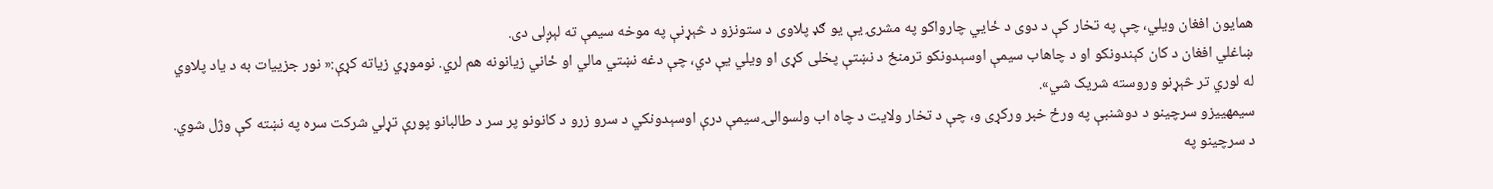همایون افغان ویلي، چې په تخار کې د دوی د ځایي چارواکو په مشرۍ یې یو ګډ پلاوی د ستونزو د څېړنې په موخه سیمې ته لېږلی دی.
ښاغلي افغان د کان کېندونکو او د چاهاب سیمې اوسېدونکو ترمنځ د نښتې پخلی کړی او ویلي یې دي، چې دغه نښتي مالي او ځاني زیانونه هم لري. نوموړي زیاته کړې:« نور جزییات به د یاد پلاوي له لوري تر څېړنو وروسته شریک شي».
سیمهییزو سرچینو د دوشنبې په ورځ خبر ورکړی و، چې د تخار ولایت د چاه اب ولسوالۍ سیمې درې اوسېدونکي د سرو زرو د کانونو پر سر د طالبانو پورې تړلي شرکت سره په نښته کې وژل شوي. د سرچینو په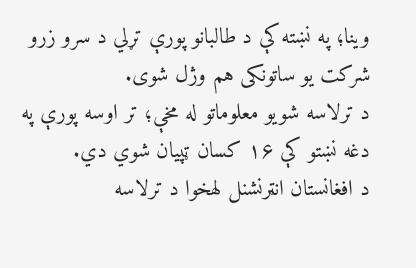وینا؛ په نښته کې د طالبانو پورې تړلي د سرو زرو شرکت یو ساتونکی هم وژل شوی.
د ترلاسه شویو معلوماتو له مخې؛ تر اوسه پورې په دغه نښتو کې ۱۶ کسان ټپیان شوي دي.
د افغانستان انټرنشنل لهخوا د ترلاسه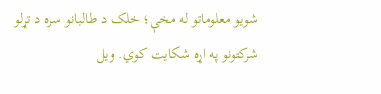شویو معلوماتو له مخې؛ خلک د طالبانو سره د تړلو شرکتونو په اړه شکایت کوي. ویل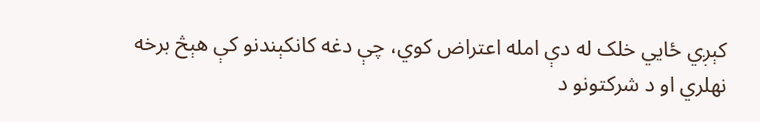کېږي ځايي خلک له دې امله اعتراض کوي، چې دغه کانکېندنو کې هېڅ برخه نهلري او د شرکتونو د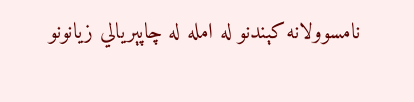نامسوولانه کېندنو له امله له چاپېریالي زیانونو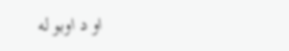او د اوبو له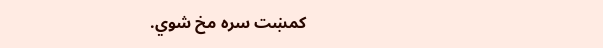کمښت سره مخ شوي.